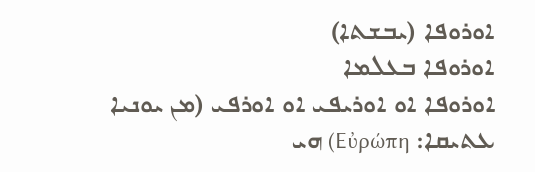ܐܘܪܘܦܐ (ܝܒܫܬܐ)
ܐܘܪܘܦܐ ܒܥܠܡܐ
ܐܘܪܘܦܐ ܐܘ ܐܘܪܝܦܝ ܐܘ ܐܘܪܦܝ (ܡܢ ܝܘܢܝܐ ܥܬܝܩܐ: Εὐρώπη) ܗܝ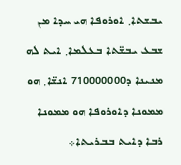ܝܒܫܬܐ܂ ܐܘܪܘܦܐ ܗܝ ܚܕܐ ܡܢ ܫܒܥ ܝܒܫ̈ܬܐ ܒܥܠܡܐ܂ ܐܝܬ ܠܗ ܡܢܝܢܐ ܕ710000000 ܐܢܫ̈ܐ܂ ܗܘ ܡܡܘܢܐ ܕܐܘܪܘܦܐ ܗܘ ܡܡܘܢܐ ܪܒܐ ܕܐܝܬ ܒܒܪܝܬܐ܀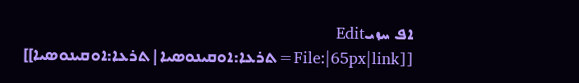ܐܦ ܚܙܝEdit
[[File:|65px|link=ܬܪܥܐ:ܐܘܩܝܢܘܣܝܐ|ܬܪܥܐ:ܐܘܩܝܢܘܣܝܐ]]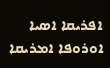ܐܦܪܝܩܐ ܐܣܝܐ ܐܘܪܘܦܐ ܐܡܪܝܩܐ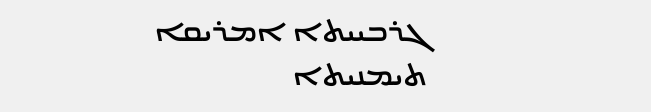ܓܪܒܝܝܬܐ ܐܡܪܝܩܐ ܬܝܡܢܝܬܐ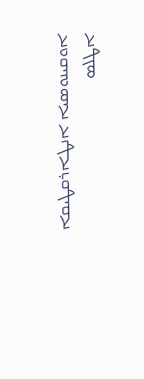ܐܘܩܝܢܘܣܝܐ ܐܢܛܐܪܩܛܝܩܐ ܐܛܠܣ